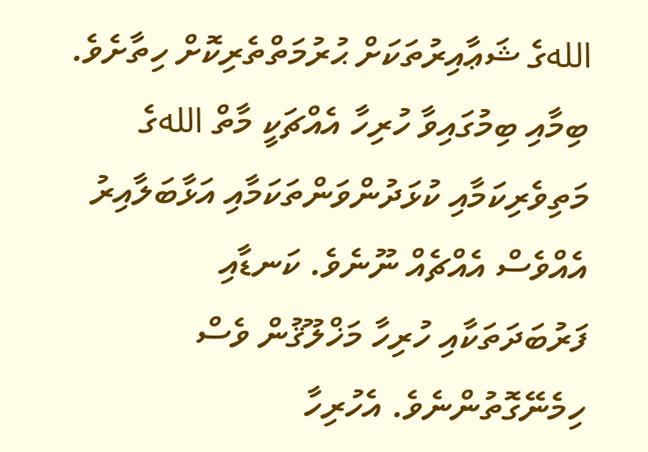اللهގެ ޝަޢާއިރުތަކަށް ޙުރުމަތްތެރިކޮށް ހިތާށެވެ.
ބިމާއި ބިމުގައިވާ ހުރިހާ އެއްޗަކީ މާތް اللهގެ މަތިވެރިކަމާއި ކުޅަދުންވަންތަކަމާއި އަޅާބަލާއިރު އެއްވެސް އެއްޗެއް ނޫނެވެ. ކަނޑާއި ފަރުބަދަތަކާއި ހުރިހާ މަޚްލޫޤުން ވެސް ހިމެނޭގޮތުންނެވެ. އެހުރިހާ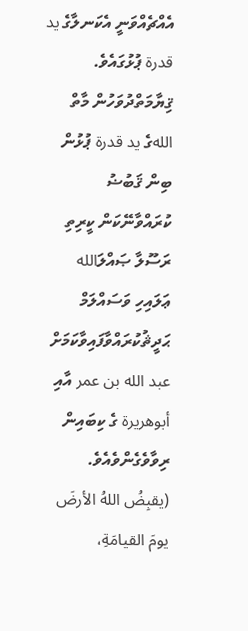އެއްޗެއްވަނީ އެކަނލާގެ يد قدرة ޕުޅުގައެވެ. ޤިޔާމަތްދުވަހުން މާތް اللهގެ يد قدرة ޕުޅުން ބިން ޤަބުޟު ކުރައްވާނޭކަން ކީރިތި ރަސޫލާ ޞައްލަالله ޢަލައިހި ވަސައްލަމް ޙަދީޘުކުރައްވާފައިވާކަމަށް عبد الله بن عمر އާއި أبوهريرة ގެ ކިބައިން ރިވާވެގެންވެއެވެ. (يقبِضُ اللهُ الأرضَ يومَ القيامَةِ،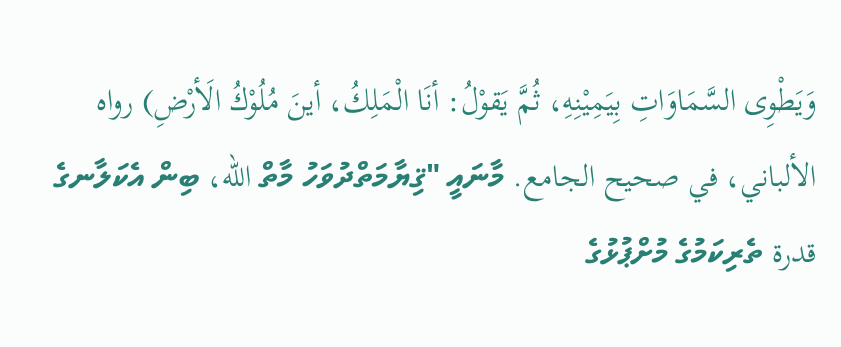وَيَطْوِى السَّمَاوَاتِ بِيَمِيْنِهِ، ثُمَّ يَقوْلُ: أنَا الْمَلِكُ، أينَ مُلُوْكُ الَأرْضِ) رواه الألباني، في صحيح الجامع. މާނައީ "ޤިޔާމަތްދުވަހު މާތް الله، ބިން އެކަލާނގެ قدرة ތެރިކަމުގެ މުށްޕުޅުގެ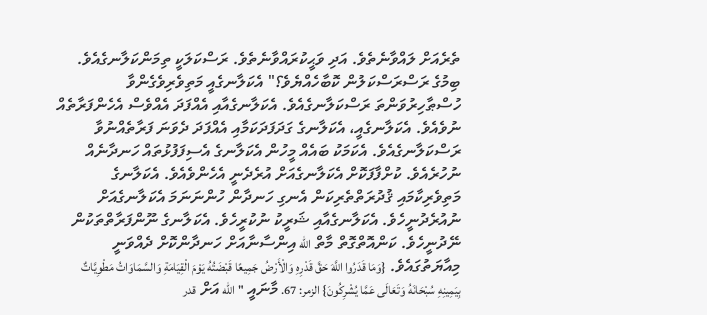ތެރެއަށް ލައްވާނެތެވެ. އަދި ވަޙީކުރައްވާނެތެވެ. ރަސްކަލަކީ ތިމަންކަލާނގެއެވެ. ބިމުގެ ރަސްރަސްކަލުން ކޮބާހެއްޔެވެ؟" އެކަލާނގެއީ މަތިވެރިވެގެންވާ ހުސްޠާހިރުވަންތަ ރަސްކަލާނގެއެވެ. އެކަލާނގެއާއި އެއްފަދަ އެއްވެސް އެހެންފަރާތެއް ނުވެއެވެ. އެކަލާނގެއީ، އެކަލާނގެ ގަދަފަދަކަމާއި އެއްފަދަ ދެވަނަ ފަރާތެއްނުވާ ރަސްކަލާނގެއެވެ. އެކަމަކު ބައެއް މީހުން އެކަލާނގެ އެސިފަފުޅުތައް ހަނދާނެއް ނުހުރެއެވެ. ކުށްފާފަކޮށް އެކަލާނގެއަށް އުރެދެނީ އެހެންވެއެވެ. އެކަލާނގެ މަތިވެރިކާމައި ޤުދުރަތްތެރިކަން އެނގި ހަނދާން ހުންނަނަމަ އެކަލާނގެއަށް ނުއުރެދުނީހެވެ. އެކަލާނގެއާއި ޝަރީކު ނުކުރީހެވެ. އެކަލާނގެ ނޫންފަރާތްތަކުން ނޭދުނީހެވެ. ކަންއޮތްގޮތް މާތް الله އިންސާނާއަށް ހަނދާންކޮށް ދެއްވަނީ މިއާޔަތުގައެވެ. {وَمَا قَدَرُوا اللَّهَ حَقَّ قَدْرِهِ وَالْأَرْضُ جَمِيعًا قَبْضَتُهُ يَوْمَ الْقِيَامَةِ وَالسَّمَاوَاتُ مَطْوِيَّاتٌ بِيَمِينِهِ سُبْحَانَهُ وَتَعَالَى عَمَّا يُشْرِكُونَ} الزمر: 67. މާނައީ "الله އަށް قدر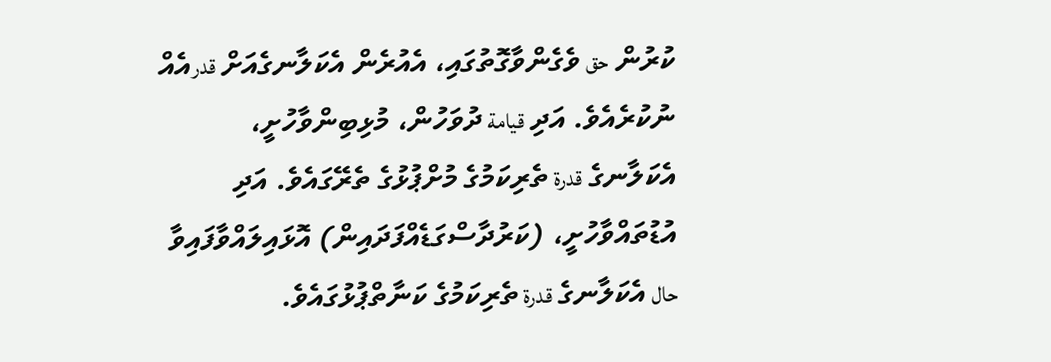ކުރުން حق ވެގެންވާގޮތުގައި، އެއުރެން އެކަލާނގެއަށް قدرއެއް ނުކުރެއެވެ. އަދި قيامة ދުވަހުން، މުޅިބިންވާހުށީ، އެކަލާނގެ قدرة ތެރިކަމުގެ މުށްޕުޅުގެ ތެރޭގައެވެ. އަދި އުޑުތައްވާހުށީ، (ކަރުދާސްގަޑެއްފަދައިން) އޮޅައިލައްވާފައިވާ حال އެކަލާނގެ قدرة ތެރިކަމުގެ ކަނާތްޕުޅުގައެވެ.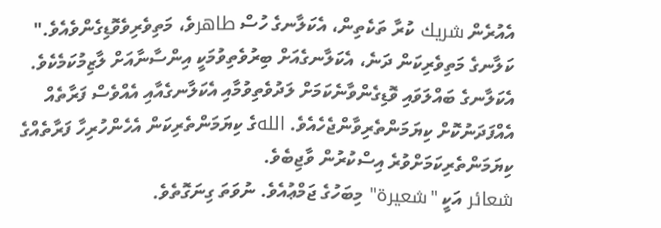އެއުރެން شريك ކުރާ ތަކެތިން، އެކަލާނގެ ހުސް طاهرވެ، މަތިވެރިވެވޮޑިގެންވެއެވެ." ކަލާނގެ މަތިވެރިކަން ދަނެ، އެކަލާނގެއަށް ބިރުވެތިވުމަކީ އިންސާނާއަށް ލާޒިމުކަމެކެވެ. އެކަލާނގެ ބައްލަވައި ވޮޑިގެންވާނެކަމަށް ލަދުވެތިވުމާއި އެކަލާނގެއާއި އެއްވެސް ފަރާތެއް އެއްފަދަނުކޮށް ކިޔަމަންތެރިވާންޖެހެއެވެ. اللهގެ ކިޔަމަންތެރިކަން އެހެންހުރިހާ ފަރާތެއްގެ ކިޔަމަންތެރިކަމަށްވުރެ އިސްކުރުން ވާޖިބެވެ.
شعائر އަކީ "شعيرة" މިބަހުގެ ޖަމްޢުއެވެ. ނުވަތަ ގިނަގޮތެވެ.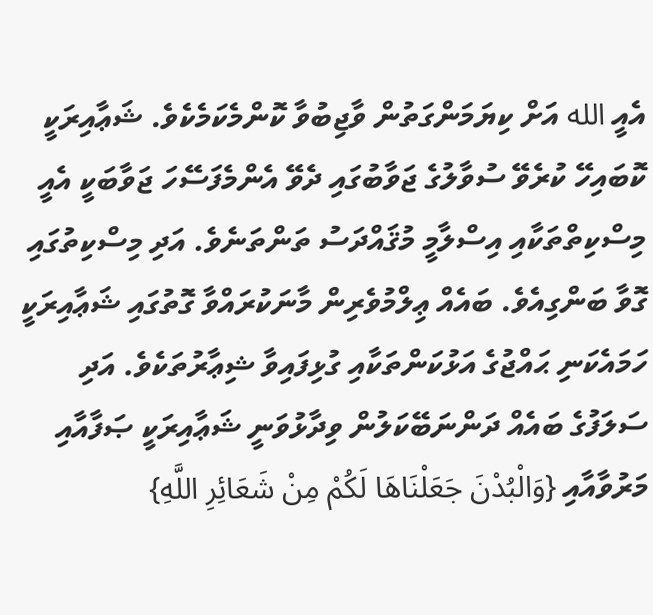އެއީ الله އަށް ކިޔަމަންގަތުން ވާޖިބުވާ ކޮންމެކަމެކެވެ. ޝަޢާއިރަކީ ކޮބައިހޭ ކުރެވޭ ސުވާލުގެ ޖަވާބުގައި ދެވޭ އެންމެފަސޭހަ ޖަވާބަކީ އެއީ މިސްކިތްތަކާއި އިސްލާމީ މުޤައްދަސު ތަންތަނެވެ. އަދި މިސްކިތުގައި ގޮވާ ބަންގިއެވެ. ބައެއް ޢިލްމުވެރިން މާނަކުރައްވާ ގޮތުގައި ޝަޢާއިރަކީ ހަމައެކަނި ޙައްޖުގެ އަޅުކަންތަކާއި ގުޅިފައިވާ ޝިޢާރުތަކެވެ. އަދި ސަލަފުގެ ބައެއް ދަންނަބޭކަލުން ވިދާޅުވަނީ ޝަޢާއިރަކީ ޞަފާއާއި މަރުވާއާއި {وَالْبُدْنَ جَعَلْنَاهَا لَكُمْ مِنْ شَعَائِرِ اللَّهِ}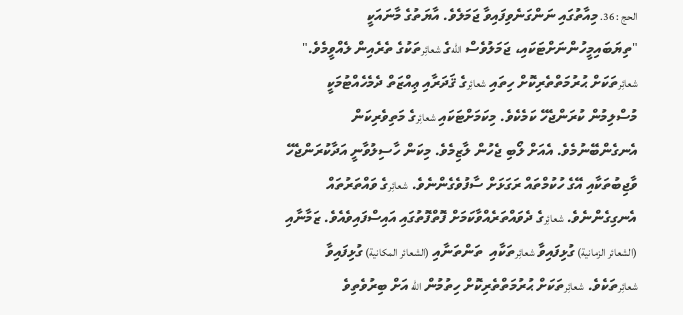الحج : 36. މިއާތުގައި ނަންގަނެވިފައިވާ ޖަމަލެވެ. އާޔަތުގެ މާނައަކީ "ތިޔަބައިމީހުންނަށްޓަކައި، ޖަމަލުވެސް اللهގެ شعائِرތަކުގެ ތެރެއިން ލެއްވީމެވެ." شعائِرތަކަށް ޙުރުމަތްތެރިކޮށް ހިތައި شعائِرގެ ޤަދަރާއި ޢިއްޒަތް ދެމެހެއްޓުމަކީ މުސްލިމުން ކުރަންޖެހޭ ކަމެކެވެ. މިކަމަށްޓަކައި شعائِرގެ މަތިވެރިކަން އެނގެންބޭނުމެވެ. އެއަށް ލޯބި ޖެހުން ލާޒިމެވެ. މިކަން ހާސިލުވާނީ އަދާކުރަންޖެހޭ ވާޖިބުތަކާއި އޭގެ ހުކުމްތައް ރަގަޅަށް ސާފުވެގެންނެވެ. شعائِرގެ ވައްތަރުތައް އެނގިގެންނެވެ. شعائِرގެ ދެވައްތަރެއްވާކަމަށް ފޮތްފޮތުގައި އައިސްފައިވެއެވެ. ޒަމާނާއި (الشعائر الزمانية) ގުޅިފައިވާ شعائِرތަކާއި  ތަންތަނާއި (الشعائر المكانية) ގުޅިފައިވާ شعائِرތަކެވެ. شعائِرތަކަށް ޙުރުމަތްތެރިކޮށް ހިތުމުން الله އަށް ބިރުވެތިވެ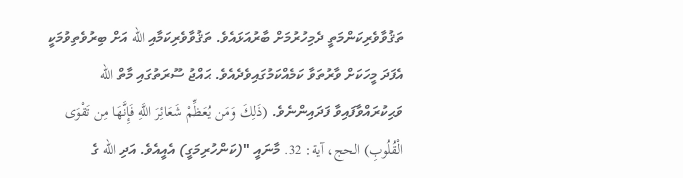ތަޤުވާވެރިކަންމަތީ ދެމިހުރުމަށް ބާރުއަޅައެވެ. ތަޤުވާވެރިކަމާއި الله އަށް ބިރުވެތިވުމަކީ އެފަދަ މީހަކަށް ވާރުތަވާ ކަމެއްކަމުގައިވެދެއެވެ. ޙައްޖު ސޫރަތުގައި މާތް الله ވަޙިކުރައްވާފައިވާ ފަދައިންނެވެ. (ذَلِكَ وَمَن يُعَظِّمْ شَعَائِرَ اللَّهِ فَإِنَّهَا مِن تَقْوَى الْقُلُوبِ) الحج، آية: 32. މާނައީ "(ކަންހުރިމަގީ) އެއީއެވެ. އަދި الله ގެ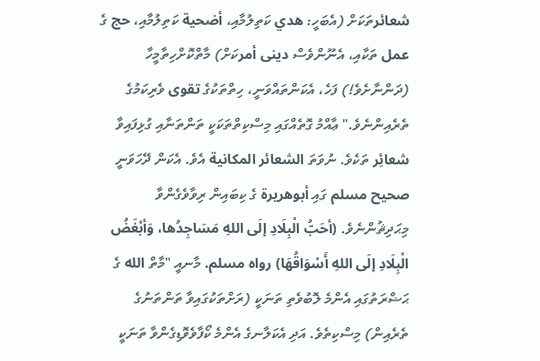شعائرތަކަށް (އެބަހީ: هدي ކަތިލުމާއި، أضحية ކަތިލުމާއި، حج ގެ عمل ތަކާއި، އެނޫންވެސް دينى أمرކަށް) މާތްކޮށްހިތާމީހާ (ދަންނާށެވެ!) ފަހެ، އެކަންތައްވަނީ، ހިތްތަކުގެ تقوى ވެރިކަމުގެ ތެރެއިންނެވެ." ޢާއްމު ގޮތެއްގައި މިސްކިތްތަކަކީ ތަންތަނާއި ގުޅިފައިވާ شعائِر ތަކެވެ. ނުވަތަ الشعائر المكانية އެވެ. އެކަން ދޭހަވަނީ صحيح مسلم ގައި أبوهريرة ގެ ކިބައިން ރިވާވެގެންވާ މިޙަދިޘުންނެވެ. (أحَبُّ الْبِلَادِ إلَى اللهِ مَسَاجِدُها، وَأبْغَضُ الْبِلَادِ إلَى اللهِ أَسْوَاقُهَا) رواه مسلم. މާނއީ "މާތް الله ގެ ޙަޟްރަތުގައި އެންމެ ލޮބުވެތި ތަނަކީ (ރަށްތަކުގައިވާ ތަންތަނުގެ ތެރެއިން) މިސްކިތެވެ. އަދި އެކަލާނގެ އެންމެ ކޯފާވެވޮޑިގެންވާ ތަނަކީ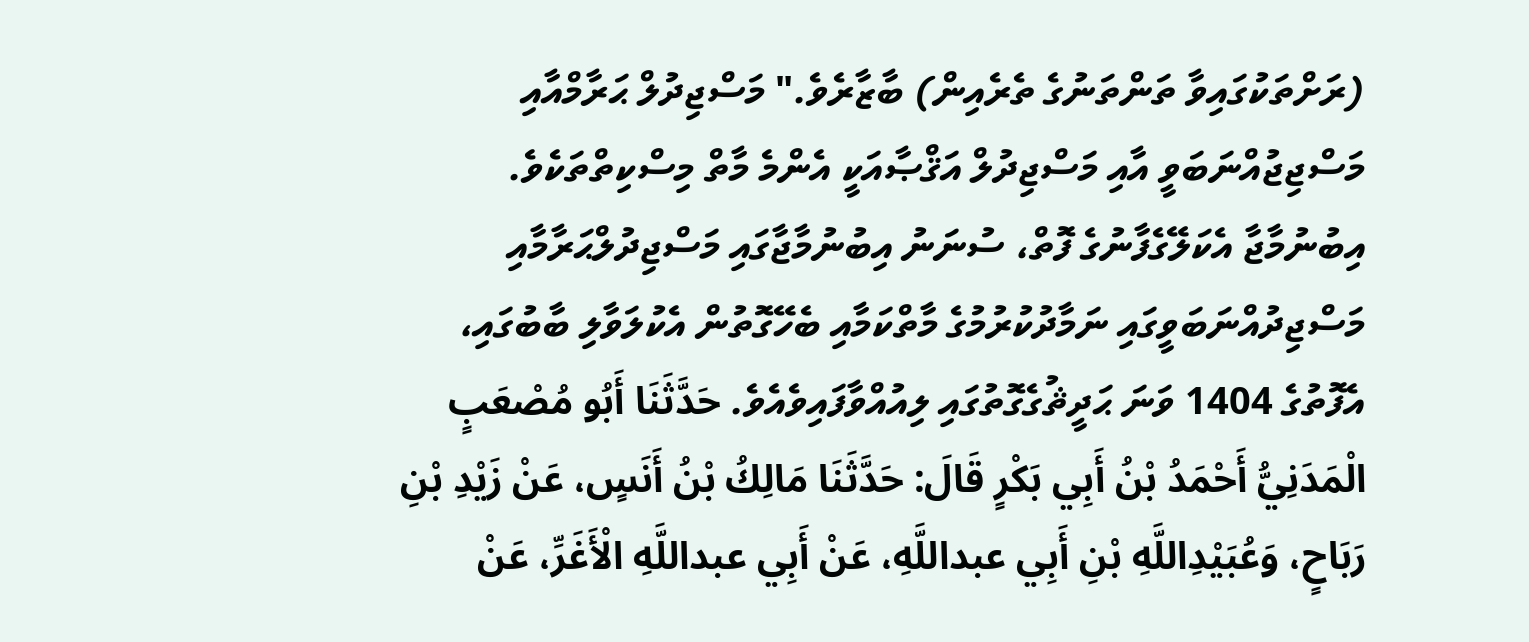(ރަށްތަކުގައިވާ ތަންތަނުގެ ތެރެއިން) ބާޒާރެވެ." މަސްޖިދުލް ޙަރާމްއާއި މަސްޖިޖުއްނަބަވީ އާއި މަސްޖިދުލް އަޤްޞާއަކީ އެންމެ މާތް މިސްކިތްތަކެވެ. އިބުނުމާޖާ އެކަލޭގެފާނުގެ ފޮތް، ސުނަނު އިބުނުމާޖާގައި މަސްޖިދުލްޙަރާމާއި މަސްޖިދުއްނަބަވީގައި ނަމާދުކުރުމުގެ މާތްކަމާއި ބެހޭގޮތުން އެކުލަވާލި ބާބުގައި، އެފޮތުގެ 1404 ވަނަ ޙަދީޘުގެގޮތުގައި ލިއުއްވާފައިވެއެވެ. حَدَّثَنَا أَبُو مُصْعَبٍ الْمَدَنِيُّ أَحْمَدُ بْنُ أَبِي بَكْرٍ قَالَ: حَدَّثَنَا مَالِكُ بْنُ أَنَسٍ، عَنْ زَيْدِ بْنِ رَبَاحٍ، وَعُبَيْدِاللَّهِ بْنِ أَبِي عبداللَّهِ، عَنْ أَبِي عبداللَّهِ الْأَغَرِّ، عَنْ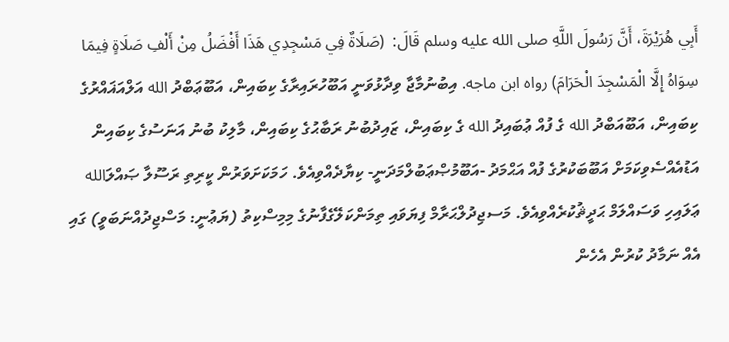أَبِي هُرَيْرَةَ، أَنَّ رَسُولَ اللَّهِ صلى الله عليه وسلم قَالَ:  (صَلَاةٌ فِي مَسْجِدِي هَذَا أَفْضَلُ مِنْ أَلْفِ صَلَاةٍ فِيمَا سِوَاهُ إِلَّا الْمَسْجِدَ الْحَرَامَ) رواه ابن ماجه. އިބުނުމާޖާ ވިދާޅުވަނީ އަބޫހުރައިރާގެ ކިބައިން، އަބޫޢަބްދު الله އަލްއަޣައްރުގެ ކިބައިން، އަބޫއަބްދު الله ގެ ފުއް ޢުބައިދު الله ގެ ކިބައިން، ޒައިދުބުނު ރަބާޙުގެ ކިބައިން، މާލިކު ބުނު އަނަސުގެ ކިބައިން އަޑުއެއްސެވިކަމަށް އަބޫބަކުރުގެ ފުއް އަޙްމަދު -އަބޫމުޞްޢަބުލްމަދަނީ- ކިޔާދެއްވިއެވެ. ހަމަކަށަވަރުން ކީރިތި ރަސޫލާ ޞައްލަالله ޢަލައިހި ވަސައްލަމް ޙަދީޘުކުރެއްވިއެވެ. މަސޖިދުލްޙަރާމް ފިޔަވައި ތިމަންކަލޭގެފާނުގެ މިމިސްކިތު (ޔަޢުނީ: މަސްޖިދުއްނަބަވީ) ގައި އެއް ނަމާދު ކުރުން އެހެން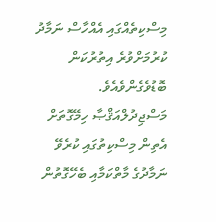މިސްކިތެއްގައި އެއްހާސް ނަމާދު ކުރުމަށްވުރެ އިތުރުކަން ބޮޑުވެގެންވެއެވެ. މަސްޖިދުލްއަޤްޞާ ހިމޭގޮތަށް އެތިން މިސްކިތުގައި ކުރެވޭ ނަމާދުގެ މާތްކަމާއި ބެހޭގޮތުން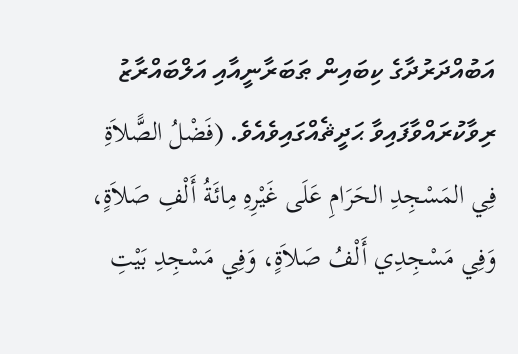އަބުއްދަރުދާގެ ކިބައިން ޠަބަރާނީއާއި އަލްބައްރާޒު ރިވާކުރައްވާފައިވާ ޙަދީޘެއްގައިވެއެވެ. (فَضْلُ الصًّلاَةِ فِي المَسْجِدِ الحَرَامِ عَلَى غَيْرِهِ مِائَةُ أَلْفِ صَلاَةٍ، وَفِي مَسْجِدِي أَلْفُ صَلاَةٍ، وَفِي مَسْجِدِ بَيْتِ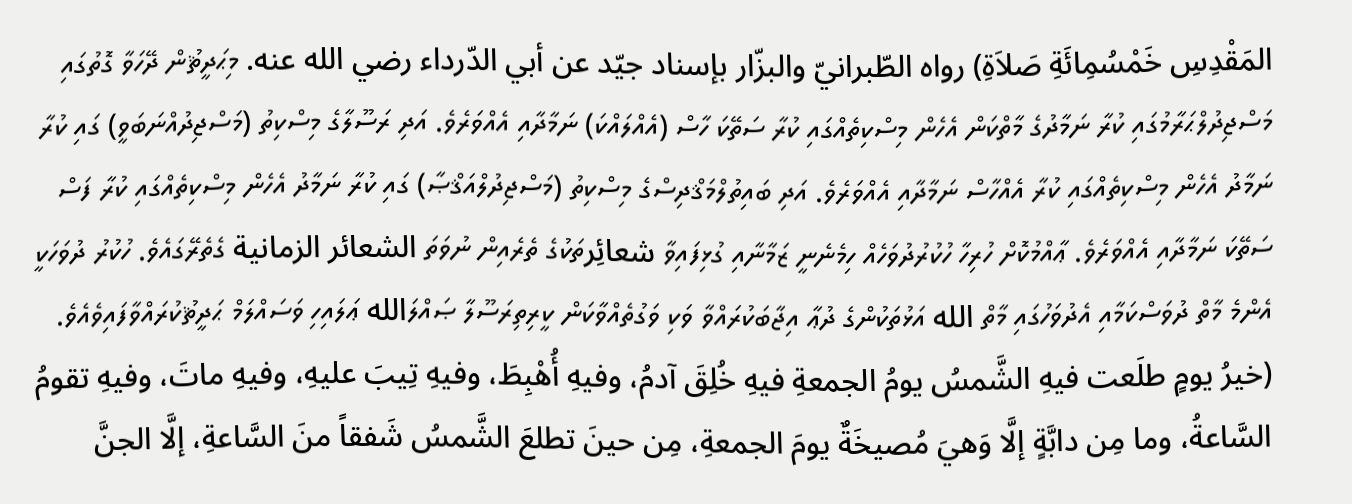المَقْدِسِ خَمْسُمِائَةِ صَلاَةِ) رواه الطّبرانيّ والبزّار بإسناد جيّد عن أبي الدّرداء رضي الله عنه. މިޙަދީޘުން ދޭހަވާ ގޮތުގައި މަސްޖިދުލްޙަރާމުގައި ކުރާ ނަމާދުގެ މާތްކަން އެހެން މިސްކިތެއްގައި ކުރާ ސަތޭކަ ހާސް (އެއްލައްކަ) ނަމާދާއި އެއްވަރެވެ. އަދި ރަސޫލާގެ މިސްކިތު (މަސްޖިދުއްނަބަވީ) ގައި ކުރާ ނަމާދު އެހެން މިސްކިތެއްގައި ކުރާ އެއްހާސް ނަމާދާއި އެއްވަރެވެ. އަދި ބައިތުލްމަޤްދިސްގެ މިސްކިތު (މަސްޖިދުލްއަޤްޞާ) ގައި ކުރާ ނަމާދު އެހެން މިސްކިތެއްގައި ކުރާ ފަސް ސަތޭކަ ނަމާދާއި އެއްވަރެވެ. ޢާއްމުކޮށް ހުރިހާ ހުކުރުދުވަހެއް ހިމެނެނީ ޒަމާނާއި ގުޅިފައިވާ شعائِرތަކުގެ ތެރެއިން ނުވަތަ الشعائر الزمانية ގެތެރޭގައެވެ. ހުކުރު ދުވަހަކީ އެންމެ މާތް ދުވަސްކަމާއި އެދުވަހުގައި މާތް الله އަޅުތަކުންގެ ދުޢާ އިޖާބަކުރައްވާ ވަކި ވަގުތެއްވާކަން ކީރިތިރަސޫލާ ޞައްލަالله ޢަލައިހި ވަސައްލަމް ޙަދީޘުކުރައްވާފައިވެއެވެ. (خيرُ يومٍ طلَعت فيهِ الشَّمسُ يومُ الجمعةِ فيهِ خُلِقَ آدمُ، وفيهِ أُهْبِطَ، وفيهِ تِيبَ عليهِ، وفيهِ ماتَ، وفيهِ تقومُ السَّاعةُ، وما مِن دابَّةٍ إلَّا وَهيَ مُصيخَةٌ يومَ الجمعةِ، مِن حينَ تطلعَ الشَّمسُ شَفقاً منَ السَّاعةِ، إلَّا الجنَّ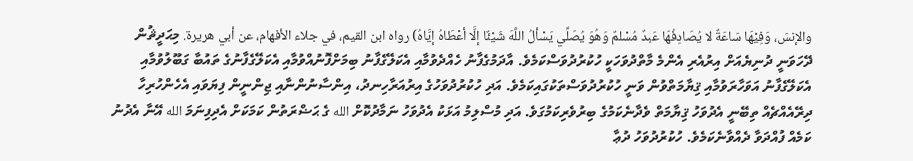والإنسَ، وَفِيْهَا سَاعَةٌ لا يُصَادِفُهَا عَبدٌ مُسْلمٌ وَهُوَ يُصَلِّي يَسْألُ اللَّهَ شَيْئٌا إلَّا أعْطَاهُ إيَّاهُ) رواه ابن القيم، في جلاء الأفهام، عن أبي هريرة. މިޙަދީޘުން ދޭހަވަނީ ދުނިޔެއަށް އިރުއެރި އެންމެ މާތްދުވަހަކީ ހުކުރުދުވަސްކަމެވެ. އާދަމުގެފާނު ހެއްދެވުމާއި އެކަލޭގެފާނު ބިމަށްފޮނުއްވުމާއި އެކަލޭގެފާނުގެ ތައުބާ ގަބޫލުވުމާއި އެކަލޭގެފާނު އަވަހާރަވުމާއި ޤިޔާމަތްވުން ވަނީ ހުކުރުދުވަސްތަކުގައިކަމެވެ. އަދި ހުކުރުދުވަހުގެ އިރުއަރާހިނދު، އިންސާނުންނާއި ޖިންނީން ފިޔަވައި އެހެންހުރިހާ ދިރޭއެއްޗެއް ތިބޭނީ އެދުވަހު ޤިޔާމަތް ވެދާނެކަމުގެ ބިރުވެރިކަމުގަވެ. އަދި މުސްލިމު އަޅަކު އެދުވަހު ނަމާދުކޮށް الله ގެ ޙަޟްރަތުން ކަމަކަށް އެދިފިނަމަ الله އޭނާ އެދުނު ކަމެއް ފުއްދަވާ ދެއްވާނެކަމެވެ. ހުކުރުދުވަހު ދުޢާ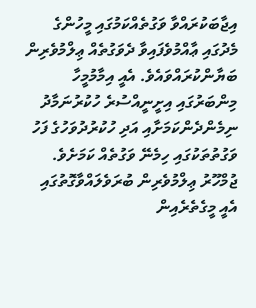އިޖާބަކުރައްވާ ވަގުތެއްކަމުގައި މީހުންގެ މެދުގައި ޢާއްމުވެފައިވާ ދެވަގުތެއް ޢިލްމުވެރިން ބަޔާންކުރައްވައެވެ. އެއީ އިމާމުމީހާ މިންބަރުގައި އިށީނީއްސުރެ ހުކުރުނަމާދު ނިމެންދެންކަމަށާއި އަދި ހުކުރުދުވަހުގެ ފަހު ވަގުތުތަކުގައި ހިމެނޭ ވަގުތެއް ކަމަށެވެ. ޖުމްހޫރު ޢިލްމުވެރިން ބުރަވެލައްވާގޮތުގައި އެއީ މީގެތެރެއިން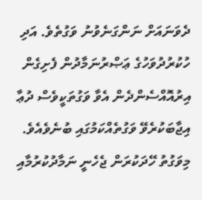ދެވަނައަށް ނަންގަނެވުނު ވަގުތެވެ. އަދި ހުކުރުދުވަހުގެ ޢަޞްރުނަމާދުން ފެށިގެން އިރުއޮއްސެންދެން އެވާ ވަގުތަކީވެސް ދުޢާ އިޖާބަކުރެވޭ ވަގުތެއްކަމުގައި ބުނެވެއެވެ. މިވަގުތު ހޭދަކުރަން ޖެހެނީ ނަމާދުކުރުމާއި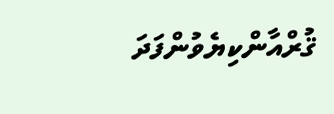ޤުރްއާންކިޔެވުންފަދަ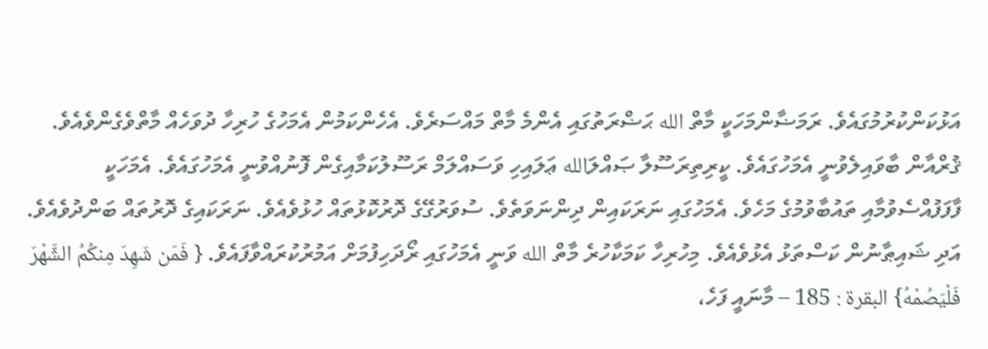އަޅުކަންކުރުމުގައެވެ. ރަމަޟާންމަހަކީ މާތް الله ޙަޟްރަތުގައި އެންމެ މާތް މައްސަރެވެ. އެހެންކަމުން އެމަހުގެ ހުރިހާ ދުވަހެއް މާތްވެގެންވެއެވެ. ޤުރްއާން ބާވައިލެވުނީ އެމަހުގައެވެ. ކީރިތިރަސޫލާ ޞައްލަالله ޢަލައިހި ވަސައްލަމް ރަސޫލުކަމާއިގެން ފޮނުއްވުނީ އެމަހުގައެވެ. އެމަހަކީ ފާފަފުއްސެވުމާއި ތައުބާވުމުގެ މަހެވެ. އެމަހުގައި ނަރަކައިން ދިންނަވަތެވެ. ސުވަރުގޭގެ ދޮރުކޮޅުތައް ހުޅުވެއެވެ. ނަރަކައިގެ ދޮރުތައް ބަންދުވެއެވެ. އަދި ޝައިޠާނުން ކަސްތަޅު އެޅުވެއެވެ. މިހުރިހާ ކަމަކާހުރެ މާތް الله ވަނީ އެމަހުގައި ރޯދަހިފުމަށް އަމުރުކުރައްވާފައެވެ. { فَمَن شَهِدَ مِنكُمُ الشَّهْرَ فَلْيَصُمْهُ} البقرة : 185 – މާނައީ ފަހެ،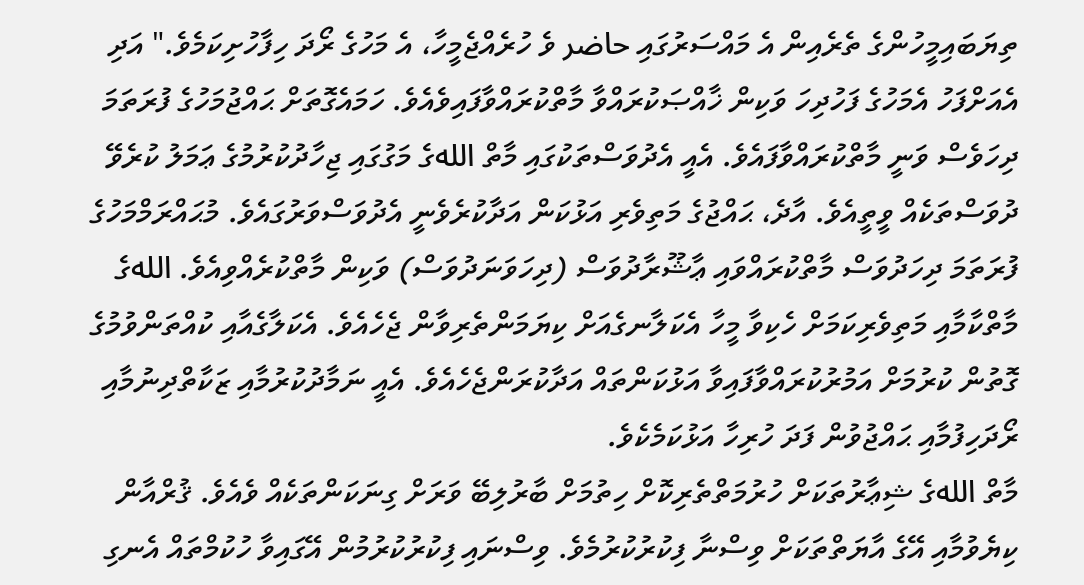ތިޔަބައިމީހުންގެ ތެރެއިން އެ މައްސަރުގައި حاضر ވެ ހުރެއްޖެމީހާ، އެ މަހުގެ ރޯދަ ހިފާހުށިކަމެވެ." އަދި އެއަށްފަހު އެމަހުގެ ފަހުދިހަ ވަކިން ޚާއްޞަކުރައްވާ މާތްކުރައްވާފައިވެއެވެ. ހަމައެގޮތަށް ޙައްޖުމަހުގެ ފުރަތަމަ ދިހަވެސް ވަނީ މާތްކުރައްވާފައެވެ. އެއީ އެދުވަސްތަކުގައި މާތް اللهގެ މަގުގައި ޖިހާދުކުރުމުގެ ޢަމަލު ކުރެވޭ ދުވަސްތަކެއް ވީތީއެވެ. އާދެ، ޙައްޖުގެ މަތިވެރި އަޅުކަން އަދާކުރެވެނީ އެދުވަސްވަރުގައެވެ. މުޙައްރަމްމަހުގެ ފުރަތަމަ ދިހަދުވަސް މާތްކުރައްވައި ޢާޝޫރާދުވަސް (ދިހަވަނަދުވަސް) ވަކިން މާތްކުރެއްވިއެވެ. اللهގެ މާތްކާމާއި މަތިވެރިކަމަށް ހެކިވާ މީހާ އެކަލާނގެއަށް ކިޔަމަންތެރިވާން ޖެހެއެވެ. އެކަލާގެއާއި ކުއްތަންވުމުގެ ގޮތުން ކުރުމަށް އަމުރުކުރައްވާފައިވާ އަޅުކަންތައް އަދާކުރަންޖެހެއެވެ. އެއީ ނަމާދުކުރުމާއި ޒަކާތްދިނުމާއި ރޯދަހިފުމާއި ޙައްޖުވުން ފަދަ ހުރިހާ އަޅުކަމެކެވެ.
މާތް اللهގެ ޝިޢާރުތަކަށް ހުރުމަތްތެރިކޮށް ހިތުމަށް ބާރުލިބޭ ވަރަށް ގިނަކަންތަކެއް ވެއެވެ. ޤުރްއާން ކިޔެވުމާއި އޭގެ އާޔަތްތަކަށް ވިސްނާ ފިކުރުކުރުމެވެ. ވިސްނައި ފިކުރުކުރުމުން އޭގައިވާ ހުކުމްތައް އެނގި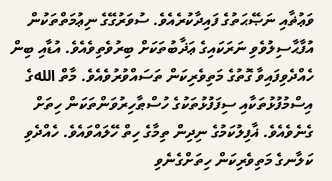ވަޢުޡާއި ނަޞޭޙަތުގެ ފައިދާކުރެއެވެ. ސުވަރުގޭގެ ނިޢުމަތްތަކުން އުފާޙާސިލުވެވި ނަރަކައިގެ ޢަޛާބުތަކަށް ބިރުވެތިވެއެވެ. އުޑާއި ބިން ހެއްދެވިފައިވާ ގޮތުގެ މަތިވެރިކަން ތަސައްވުރުވެއެވެ. މާތް اللهގެ އިސްމުފުޅުތަކާއި ސިފަފުޅުތަކުގެ ހުސްޠާހިރުވަންތަކަން ހިތަށް ގެނެވެއެވެ. ޣާފިލުކަމުގެ ނިދިން ތިމާގެ ހިތް ހޭލައްވައެވެ. ހެއްދެވި ކަލާނގެ މަތިވެރިކަން ހިތަށްގެނެވި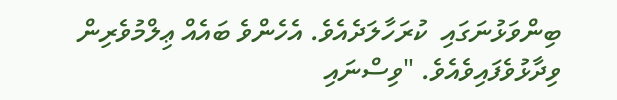ބިންވަޅުނަގައި  ކުރަހާލަދެއެވެ. އެހެންވެ ބައެއް ޢިލްމުވެރިން ވިދާޅުވެފައިވެއެވެ. "ވިސްނައި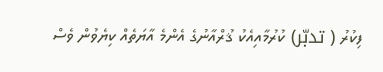ފިކުރު ( تدبّر) ކުރުމާއިއެކު ޤުރްއާނުގެ އެންމެ އާޔަތެއް ކިޔެވުން ވެސް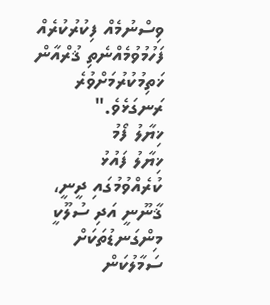ވިސްނުމެއް ފިކުރުކުރެއް ފަހުމުވުމެއްނެތި ޤުރްއާން ޚަތިމުކުރުމަށްވުރެ ރަނގަޅެވެ."
ޚިޔާލު ފޯމު
ޚިޔާލު ފައުޅު ކުރެއްވުމުގައި ދީނީ، ޤާނޫނީ އަދި ސުލޫކީ މިންގަނޑުތަކަށް ސަމާލުކަން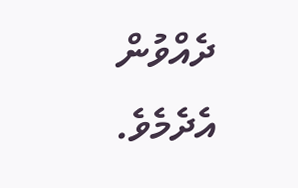ދެއްވުން އެދެމެވެ.